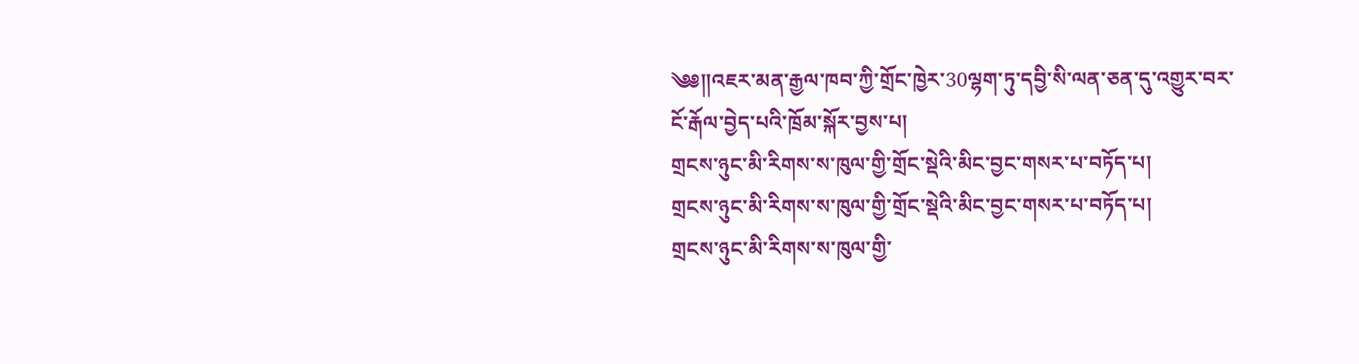༄༅།།འཇར་མན་རྒྱལ་ཁབ་ཀྱི་གྲོང་ཁྱེར་30ལྷག་ཏུ་དབྱི་སི་ལན་ཅན་དུ་འགྱུར་བར་ངོ་རྒོལ་བྱེད་པའི་ཁྲོམ་སྐོར་བྱས་པ།
གྲངས་ཉུང་མི་རིགས་ས་ཁུལ་གྱི་གྲོང་སྡེའི་མིང་བྱང་གསར་པ་བཏོད་པ།
གྲངས་ཉུང་མི་རིགས་ས་ཁུལ་གྱི་གྲོང་སྡེའི་མིང་བྱང་གསར་པ་བཏོད་པ།
གྲངས་ཉུང་མི་རིགས་ས་ཁུལ་གྱི་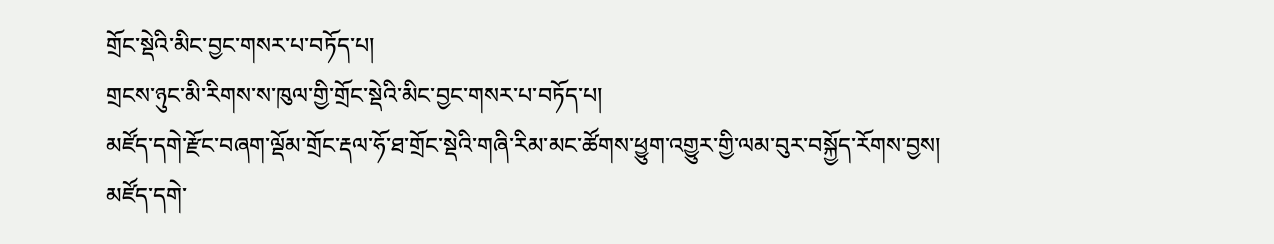གྲོང་སྡེའི་མིང་བྱང་གསར་པ་བཏོད་པ།
གྲངས་ཉུང་མི་རིགས་ས་ཁུལ་གྱི་གྲོང་སྡེའི་མིང་བྱང་གསར་པ་བཏོད་པ།
མཛོད་དགེ་རྫོང་བཞག་ལྡོམ་གྲོང་རྡལ་ཧོ་ཐ་གྲོང་སྡེའི་གཞི་རིམ་མང་ཚོགས་ཕྱུག་འགྱུར་གྱི་ལམ་བུར་བསྐྱོད་རོགས་བྱས།
མཛོད་དགེ་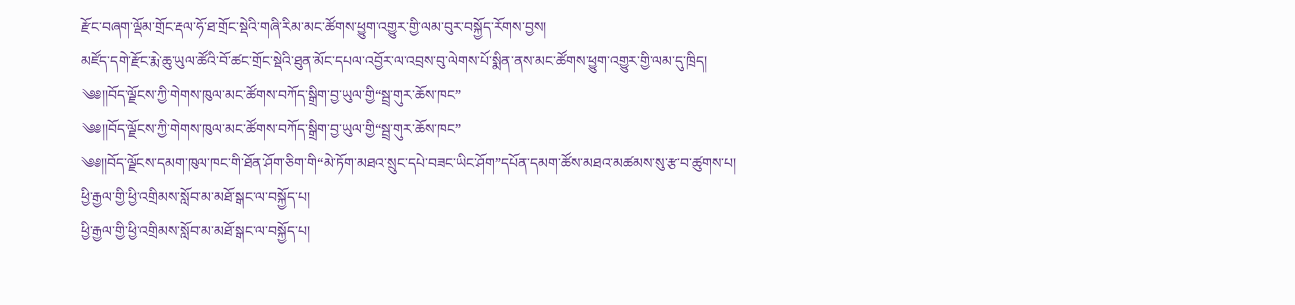རྫོང་བཞག་ལྡོམ་གྲོང་རྡལ་ཧོ་ཐ་གྲོང་སྡེའི་གཞི་རིམ་མང་ཚོགས་ཕྱུག་འགྱུར་གྱི་ལམ་བུར་བསྐྱོད་རོགས་བྱས།
མཛོད་དགེ་རྫོང་རྨེ་ཆུ་ཡུལ་ཚོའི་བོ་ཚང་གྲོང་སྡེའི་ཐུན་མོང་དཔལ་འབྱོར་ལ་འབྲས་བུ་ལེགས་པོ་སྨིན་ནས་མང་ཚོགས་ཕྱུག་འགྱུར་གྱི་ལམ་དུ་ཁྲིད།
༄༅།།བོད་ལྗོངས་ཀྱི་གེགས་ཁུལ་མང་ཚོགས་བཀོད་སྒྲིག་བྱ་ཡུལ་གྱི“སྦྲ་གུར་ཆོས་ཁང”
༄༅།།བོད་ལྗོངས་ཀྱི་གེགས་ཁུལ་མང་ཚོགས་བཀོད་སྒྲིག་བྱ་ཡུལ་གྱི“སྦྲ་གུར་ཆོས་ཁང”
༄༅།།བོད་ལྗོངས་དམག་ཁུལ་ཁང་གི་ཐོན་ཤོག་ཅིག་གི“མེ་ཏོག་མཐའ་སྲུང་དཔེ་བཟང་ཡིང་ཤོག”དཔོན་དམག་ཚོས་མཐའ་མཚམས་སུ་རྩ་བ་ཚུགས་པ།
ཕྱི་རྒྱལ་གྱི་ཕྱི་འགྲིམས་སློབ་མ་མཐོ་སྒང་ལ་བསྐྱོད་པ།
ཕྱི་རྒྱལ་གྱི་ཕྱི་འགྲིམས་སློབ་མ་མཐོ་སྒང་ལ་བསྐྱོད་པ།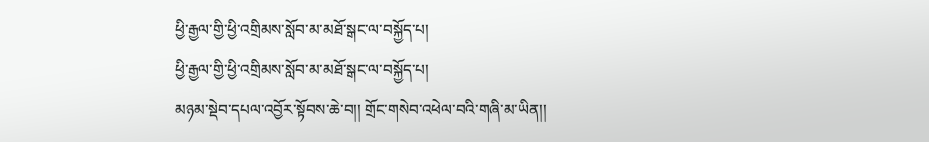ཕྱི་རྒྱལ་གྱི་ཕྱི་འགྲིམས་སློབ་མ་མཐོ་སྒང་ལ་བསྐྱོད་པ།
ཕྱི་རྒྱལ་གྱི་ཕྱི་འགྲིམས་སློབ་མ་མཐོ་སྒང་ལ་བསྐྱོད་པ།
མཉམ་སྡེབ་དཔལ་འབྱོར་སྟོབས་ཆེ་བ།། གྲོང་གསེབ་འཕེལ་བའི་གཞི་མ་ཡིན།།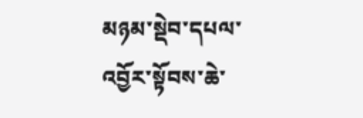མཉམ་སྡེབ་དཔལ་འབྱོར་སྟོབས་ཆེ་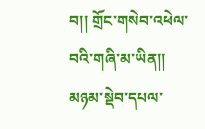བ།། གྲོང་གསེབ་འཕེལ་བའི་གཞི་མ་ཡིན།།
མཉམ་སྡེབ་དཔལ་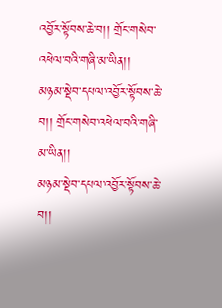འབྱོར་སྟོབས་ཆེ་བ།། གྲོང་གསེབ་འཕེལ་བའི་གཞི་མ་ཡིན།།
མཉམ་སྡེབ་དཔལ་འབྱོར་སྟོབས་ཆེ་བ།། གྲོང་གསེབ་འཕེལ་བའི་གཞི་མ་ཡིན།།
མཉམ་སྡེབ་དཔལ་འབྱོར་སྟོབས་ཆེ་བ།།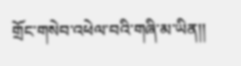གྲོང་གསེབ་འཕེལ་བའི་གཞི་མ་ཡིན།།